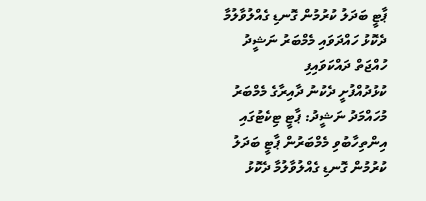ޕާޓީ ބަދަލު ކުރުމުން ގޮނޑި ގެއްލުވާލުމާ ދެކޮޅު ހައްދަވައި މެމްބަރު ނަޝީދު ހުއްޖަތް ދައްކަވައިފި
ކުޅުދުއްފުށީ ދެކުނު ދާއިރާގެ މެމްބަރު މުހައްމަދު ނަޝީދު: ޕާޓީ ޓިކެޓުގައި އިންތިހާބުވި މެމްބަރުން ޕާޓީ ބަދަލު ކުރުމުން ގޮނޑި ގެއްލުވާލުމާ ދެކޮޅު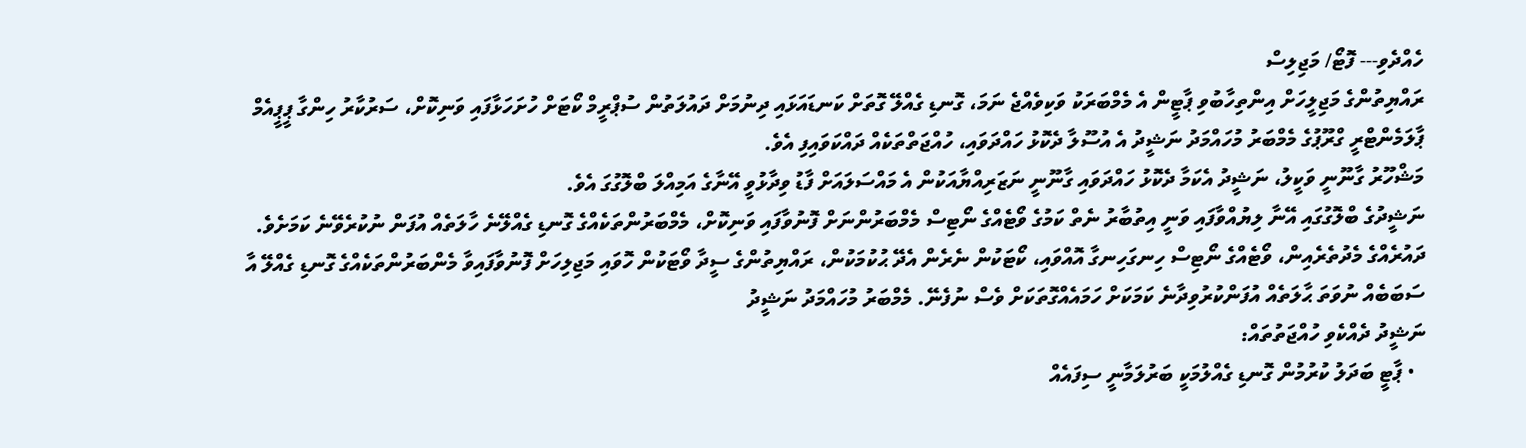ހެއްދެވި--- ފޮޓޯ/ މަޖިލިސް
ރައްޔިތުންގެ މަޖިލީހަށް އިންތިހާބުވި ޕާޓީން އެ މެމްބަރަކު ވަކިވެއްޖެ ނަމަ، ގޮނޑި ގެއްލޭ ގޮތަށް ކަނޑައަޅައި ދިނުމަށް ދައުލަތުން ސުޕްރީމް ކޯޓަށް ހުށަހަޅާފައި ވަނިކޮށް، ސަރުކާރު ހިންގާ ޕީޕީއެމް ޕާލަމެންޓްރީ ގްރޫޕުގެ މެމްބަރު މުހައްމަދު ނަޝީދު އެ އުސޫލާ ދެކޮޅު ހައްދަވައި، ހުއްޖަތްތަކެއް ދައްކަވައިފި އެވެ.
މަޝްހޫރު ގާނޫނީ ވަކީލު، ނަޝީދު އެކަމާ ދެކޮޅު ހައްދަވައި ގާނޫނީ ނަޒަރިއްޔާއަކުން އެ މައްސަލައަށް ފާޑު ވިދާޅުވީ އޭނާގެ އަމިއްލަ ބްލޮގުގަ އެވެ.
ނަޝީދުގެ ބްލޮގުގައި އޭނާ ލިޔުއްވާފައި ވަނީ އިތުބާރު ނެތް ކަމުގެ ވޯޓެއްގެ ނޯޓިސް މެމްބަރުންނަށް ފޮނުވާފައި ވަނިކޮށް، މެމްބަރުންތަކެއްގެ ގޮނޑި ގެއްލޭނެ ހާލަތެއް އުފަން ނުކުރެވޭނެ ކަމަށެވެ.
ދައުރެއްގެ މެދުތެރެއިން، ވޯޓެއްގެ ނޯޓިސް ހިނގަހިނގާ އޮއްވައި، ކޯޓަކުން ނެރެން އެދޭ ޙުކުމަކުން، ރައްޔިތުންގެ ސީދާ ވޯޓަކުން ހޮވައި މަޖިލިހަށް ފޮނުވާފައިވާ މެންބަރުންތަކެއްގެ ގޮނޑި ގެއްލޭ އާ ސަބަބެއް ނުވަތަ ޙާލަތެއް އުފަންކުރުވިދާނެ ކަމަކަށް ހަމައެއްގޮތަކަށް ވެސް ނުފެނޭ. މެމްބަރު މުހައްމަދު ނަޝީދު
ނަޝީދު ދެއްކެވި ހުއްޖަތުތައް:
  • ޕާޓީ ބަދަލު ކުރުމުން ގޮނޑި ގެއްލުމަކީ ބަރުލަމާނީ ސިފައެއް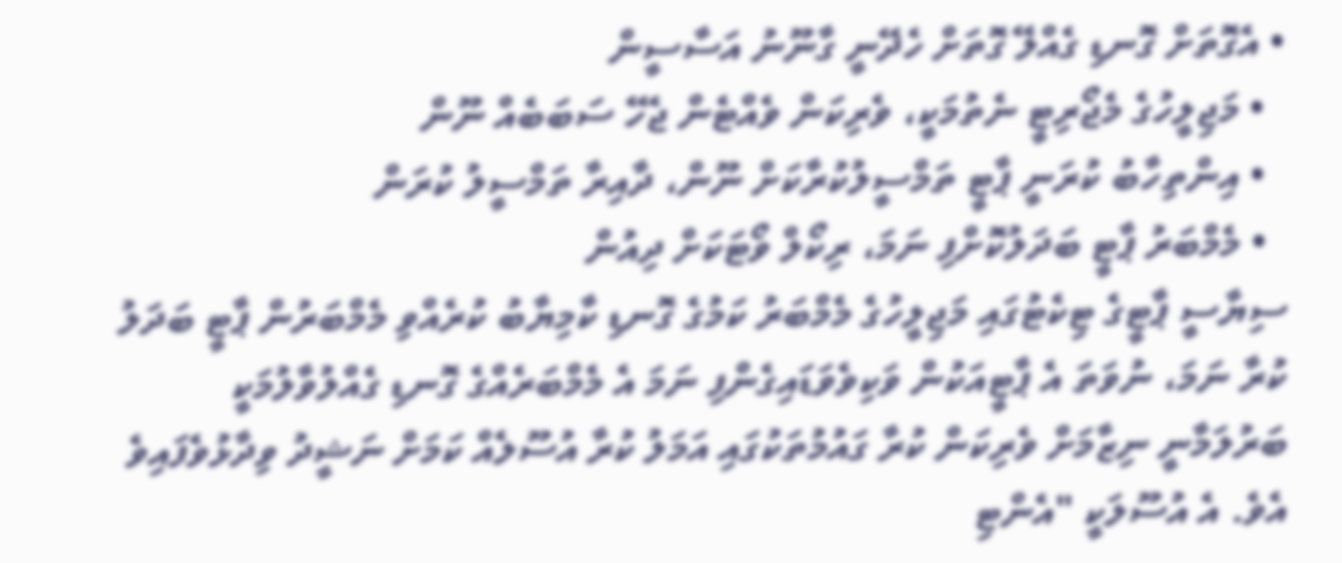• އެގޮތަށް ގޮނޑި ގެއްލޭ ގޮތަށް ހެދޭނީ ގާނޫނު އަސާސީން
  • މަޖިލީހުގެ މެޖޯރިޓީ ނެތުމަކީ، ވެރިކަން ވެއްޓެން ޖެހޭ ސަބަބެއް ނޫން
  • އިންތިހާބު ކުރަނީ ޕާޓީ ތަމްސީލުކުރާކަށް ނޫން، ދާއިރާ ތަމްސީލު ކުރަން
  • މެމްބަރު ޕާޓީ ބަދަލުކޮށްފި ނަމަ، ރިކޯލް ވޯޓަކަށް ދިއުން
ސިޔާސީ ޕާޓީގެ ޓިކެޓުގައި މަޖިލީހުގެ މެމްބަރު ކަމުގެ ގޮނޑި ކާމިޔާބު ކުރެއްވި މެމްބަރުން ޕާޓީ ބަދަލު ކުރާ ނަމަ، ނުވަތަ އެ ޕާޓީއަކުން ވަކިވެވަޑައިގެންފި ނަމަ އެ މެމްބަރެއްގެ ގޮނޑި ގެއްލުވާލުމަކީ ބަރުލަމާނީ ނިޒާމަށް ވެރިކަން ކުރާ ގައުމުތަކުގައި އަމަލު ކުރާ އުސޫލެއް ކަމަށް ނަޝީދު ވިދާޅުވެފައިވެ އެވެ. އެ އުސޫލަކީ "އެންޓި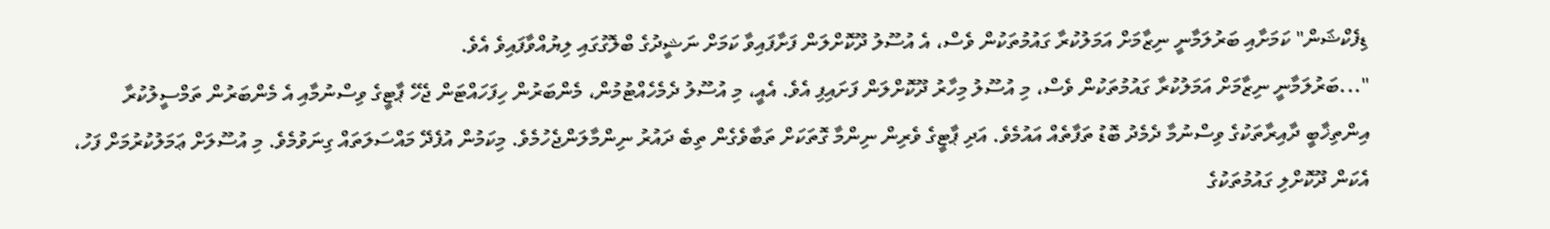ޑިފެކްޝަން" ކަމަށާއި ބަރުލަމާނީ ނިޒާމަށް އަމަލުކުރާ ގައުމުތަކުން ވެސް، އެ އުސޫލު ދޫކޮށްލަން ފަށާފައިވާ ކަމަށް ނަޝީދުގެ ބްލޮގުގައި ލިޔުއްވާފައިވެ އެވެ.
"...ބަރުލަމާނީ ނިޒާމަށް އަމަލުކުރާ ގައުމުތަކުން ވެސް، މި އުސޫލު މިހާރު ދޫކޮށްލަން ފަށައިފި އެވެ. އެއީ، މި އުސޫލު ދެމެހެއްޓުމުން، މެންބަރުން ހިފަހައްޓަން ޖެހޭ ޕާޓީގެ ވިސްނުމާއި އެ މެންބަރުން ތަމްސީލުކުރާ އިންތިޚާބީ ދާއިރާތަކުގެ ވިސްނުމާ ދެމެދު ބޮޑު ތަފާތެއް އައުމެވެ. އަދި ޕާޓީގެ ވެރިން ނިންމާ ގޮތަކަށް ތަބާވެގެން ތިބެ ދައުރު ނިންމާލަންޖެހުމެވެ. މިކަމުން އުފެދޭ މައްސަލަތައް ގިނަވުމެވެ. މި އުސޫލަށް ޢަމަލުކުރުމަށް ފަހު، އެކަން ދޫކޮށްލި ގައުމުތަކުގެ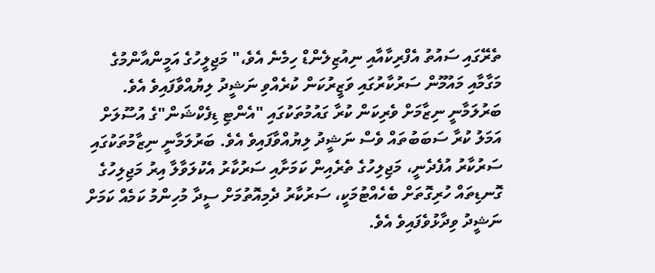ތެރޭގައި ސައުތު އެފްރިކާއާއި ނިއުޒިލެންޑް ހިމެނެ އެވެ،" މަޖިލީހުގެ އަމީންއާންމުގެ މަގާމާއި މައުމޫން ސަރުކާރުގައި ވަޒީރުކަން ކުރެއްވި ނަޝީދު ލިޔުއްވާފައިވެ އެވެ.
ބަރުލަމާނީ ނިޒާމަށް ވެރިކަން ކުރާ ގައުމުތަކުގައި "އެންޓި ޑިފެކްޝަން"ގެ އުސޫލަށް އަމަލު ކުރާ ސަބަބުތައް ވެސް ނަޝީދު ލިޔުއްވާފައިވެ އެވެ. ބަރުލަމާނީ ނިޒާމުތަކުގައި ސަރުކާރު އުފެދެނީ، މަޖިލިހުގެ ތެރެއިން ކަމަށާއި ސަރުކާރު އެކުލަވާލާ އިރު މަޖިލިހުގެ ގޮނޑިތައް ހުރިގޮތަށް ބެހެއްޓުމަކީ، ސަރުކާރު ދެމިއޮތުމަށް ސީދާ މުހިންމު ކަމެއް ކަމަށް ނަޝީދު ވިދާޅުވެފައިވެ އެވެ.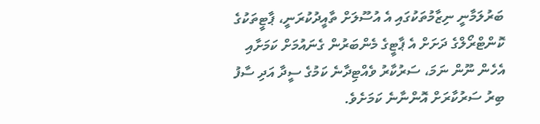ބަރުލަމާނީ ނިޒާމުތަކުގައި އެ އުސޫލަށް ތާއީދުކުރަނީ، ޕާޓީތަކުގެ ކޮންޓްރޯލްގެ ދަށަށް އެ ޕާޓީގެ މެންބަރުން ގެނައުމަށް ކަމަށާއި އެހެން ނޫން ނަމަ، ސަރުކާރު ވެއްޓިދާނެ ކަމުގެ ސީދާ އަދި ސާފު ބިރު ސަރުކާރަށް އޮންނާނެ ކަމަށެވެ.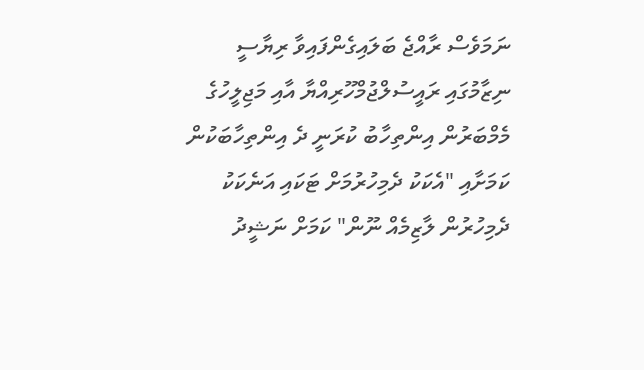ނަމަވެސް ރާއްޖެ ބަލައިގެންފައިވާ ރިޔާސީ ނިޒާމުގައި ރައީސުލްޖުމްހޫރިއްޔާ އާއި މަޖިލީހުގެ މެމްބަރުން އިންތިހާބު ކުރަނީ ދެ އިންތިހާބަކުން ކަމަށާއި "އެކަކު ދެމިހުރުމަށް ޓަކައި އަނެކަކު ދެމިހުރުން ލާޒިމެއް ނޫން" ކަމަށް ނަޝީދު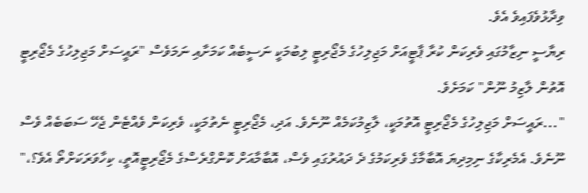ވިދާޅުވެފައިވެ އެވެ.
ރިޔާސީ ނިޒާމުގައި ވެރިކަން ކުރާ ޕާޓީއަށް މަޖިލިހުގެ މެޖޯރިޓީ ލިބުމަކީ ނަސީބެއް ކަމަށާއި ނަމަވެސް "ރައީސަށް މަޖިލިހުގެ މެޖޯރިޓީ އޮތުން ލާޒިމު ނޫން" ކަމަށެވެ.
"...ރައީސަށް މަޖިލިހުގެ މެޖޯރިޓީ އޮތުމަކީ، ލާޒިމުކަމެއް ނޫނެވެ. އަދި، މެޖޯރިޓީ ނެތުމަކީ، ވެރިކަން ވެއްޓެން ޖެހޭ ސަބަބެއް ވެސް ނޫނެވެ. އެމެރިކާގެ ނިމިދިޔަ އޮބާމާގެ ވެރިކަމުގެ ދެ ދައުރުގައި ވެސް، އޮބާމާއަށް ކޮންގްރެސްގެ މެޖޯރިޓީއޮތީ، ކިހާވަރަކަށްތޯ އެވެ؟،"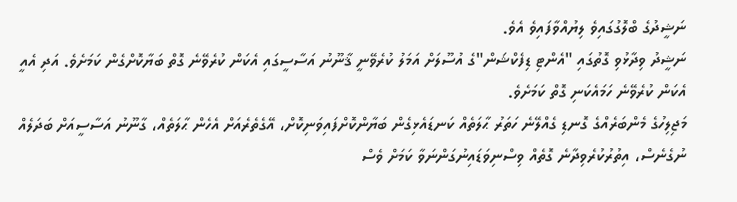ނަޝީދުގެ ބްލޮގުގައިވެ ލިޔުއްވާފައިވެ އެވެ.
ނަޝީދު ވިދާޅުވި ގޮތުގައި "އެންޓި ޑިފެކްޝަން"ގެ އުސޫލަށް އަމަލު ކުރެވޭނީ ޤާނޫނު އަސާސީގައި އެކަން ކުރެވޭނެ ގޮތް ބަޔާކޮށްގެން ކަމަށެވެ. އަދި އެއީ އެކަން ކުރެވޭނެ ހަމައެކަނި ގޮތް ކަމަށެވެ.
މަޖިލިހުގެ މެންބަރެއްގެ ގޮނޑި ގެއްލޭނެ ހަތަރު ޙާލަތެއް ކަނޑައެޅިގެން ބަޔާންކޮށްފައިވަނިކޮށް، އޭގެތެރެއަށް އެހެން ޙާލަތެއް، ގާނޫނު އަސާސީއަށް ބަދަލެއް ނުގެނެސް، އިތުރުކުރެވިދާނެ ގޮތެއް ވިސްނިވަޑައިނުގަންނަވާ ކަމަށް ވެސް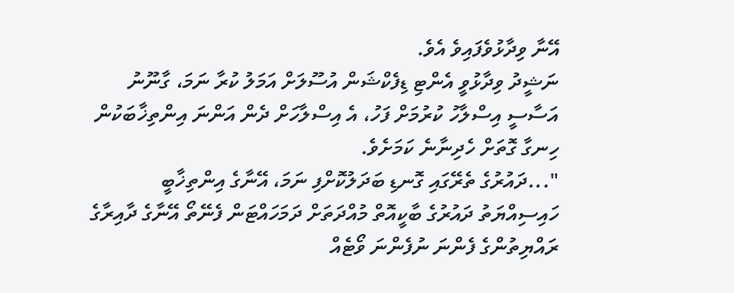އޭނާ ވިދާޅުވެފައިވެ އެވެ.
ނަޝީދު ވިދާޅުވީ އެންޓި ޑިފެކްޝަން އުސޫލަށް އަމަލު ކުރާ ނަމަ، ގާނޫނު އަސާސީ އިސްލާހު ކުރުމަށް ފަހު، އެ އިސްލާހަށް ދެން އަންނަ އިންތިޚާބަކުން ހިނގާ ގޮތަށް ހެދިނާނެ ކަމަށެވެ.
"...ދައުރުގެ ތެރޭގައި ގޮނޑި ބަދަލުކޮށްފި ނަމަ، އޭނާގެ އިންތިޚާބީ ހައިސިއްޔަތު ދައުރުގެ ބާކީއޮތް މުއްދަތަށް ދަމަހައްޓަން ފެނޭތޯ އޭނާގެ ދާއިރާގެ ރައްޔިތުންގެ ފެންނަ ނުފެންނަ ވޯޓެއް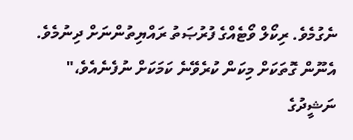ނެގުމެވެ. ރިކޯލް ވޯޓެއްގެ ފުރުޞަތު ރައްޔިތުންނަށް ދިނުމެވެ. އެނޫން ގޮތަކަށް މިކަން ކުރެވޭނެ ކަމަކަށް ނުފެނެއެވެ،" ނަޝީދުގެ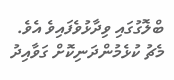ބްލޮގުގައި ވިދާޅުވެފައިވެ އެވެ.
މެޗު ކުޅެމުންދަނިކޮށް ގަވާއިދު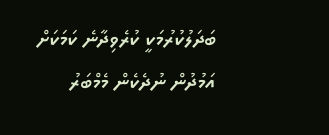ބަދަލުކުރުމަކީ ކުރެވިދާނެ ކަމަކަށް އަމުދުން ނުދެކެން މެމްބަރު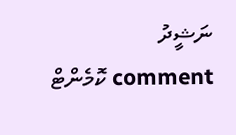ނަޝީދު
comment ކޮމެންޓް